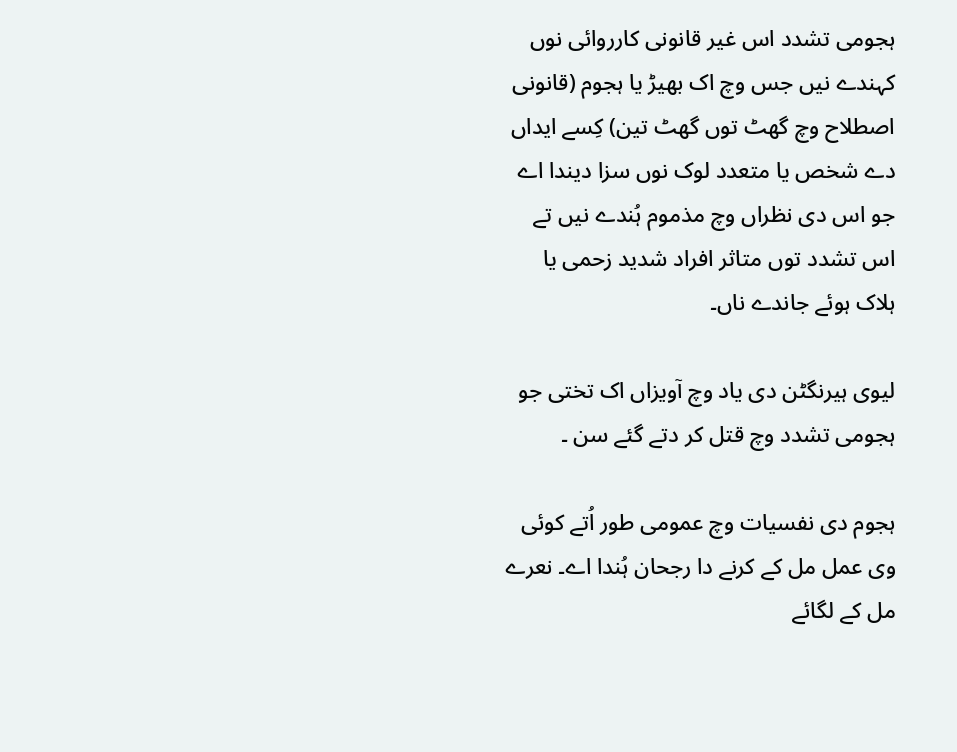ہجومی تشدد اس غیر قانونی کارروائی نوں کہندے نيں جس وچ اک بھیڑ یا ہجوم (قانونی اصطلاح وچ گھٹ توں گھٹ تین) کِسے ایداں دے شخص یا متعدد لوک نوں سزا دیندا اے جو اس دی نظراں وچ مذموم ہُندے نيں تے اس تشدد توں متاثر افراد شدید زحمی یا ہلاک ہوئے جاندے ناں۔

لیوی ہیرنگٹن دی یاد وچ آویزاں اک تختی جو ہجومی تشدد وچ قتل کر دتے گئے سن ۔

ہجوم دی نفسیات وچ عمومی طور اُتے کوئی وی عمل مل کے کرنے دا رجحان ہُندا اے۔ نعرے مل کے لگائے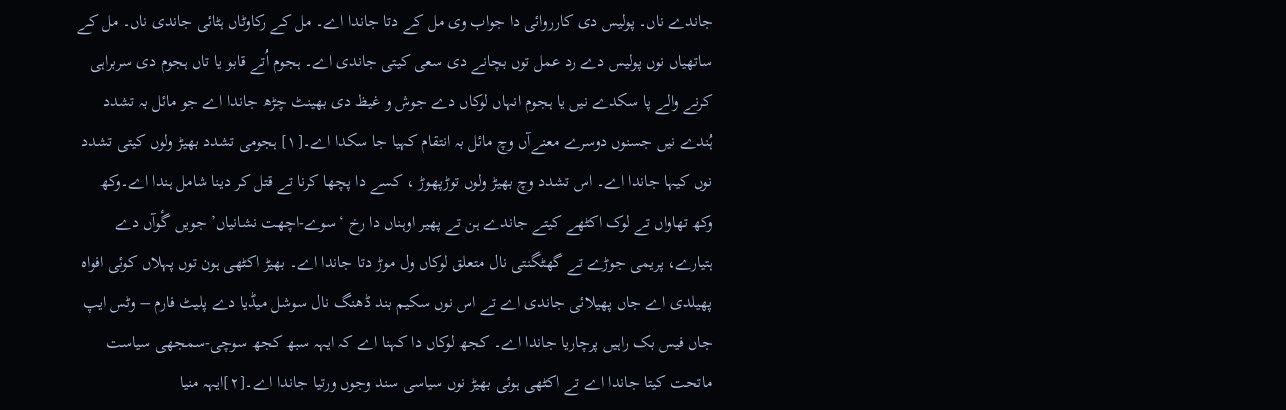جاندے ناں۔ پولیس دی کارروائی دا جواب وی مل کے دتا جاندا اے۔ مل کے رکاوٹاں ہٹائی جاندی ناں۔ مل کے ساتھیاں نوں پولیس دے رد عمل توں بچانے دی سعی کيتی جاندی اے۔ ہجوم اُتے قابو یا تاں ہجوم دی سربراہی کرنے والے پا سکدے نيں یا ہجوم انہاں لوکاں دے جوش و غیظ دی بھینٹ چڑھ جاندا اے جو مائل بہ تشدد ہُندے نيں جسنوں دوسرے معنےآں وچ مائل بہ انتقام کہیا جا سکدا اے۔[۱] ہجومی تشدد بھیڑ ولوں کیتی تشدد نوں کیہا جاندا اے۔ اس تشدد وچ بھیڑ ولوں توڑپھوڑ ، کسے دا پچھا کرنا تے قتل کر دینا شامل ہندا اے۔وکھ وکھ تھاواں تے لوک اکٹھے کیتے جاندے ہن تے پھیر اوہناں دا رخ ‘سوے-اچھت نشانیاں’ جویں گٔوآں دے ہتیارے، پریمی جوڑے تے گھٹگنتی نال متعلق لوکاں ول موڑ دتا جاندا اے۔ بھیڑ اکٹھی ہون توں پہلاں کوئی افواہ پھیلدی اے جاں پھیلائی جاندی اے تے اس نوں سکیم بند ڈھنگ نال سوشل میڈیا دے پلیٹ فارم – وٹس ایپ جاں فیس بک راہیں پرچاریا جاندا اے۔ کجھ لوکاں دا کہنا اے کہ ایہہ سبھ کجھ سوچی-سمجھی سیاست ماتحت کیتا جاندا اے تے اکٹھی ہوئی بھیڑ نوں سیاسی سند وجوں ورتیا جاندا اے۔[۲]ایہہ منیا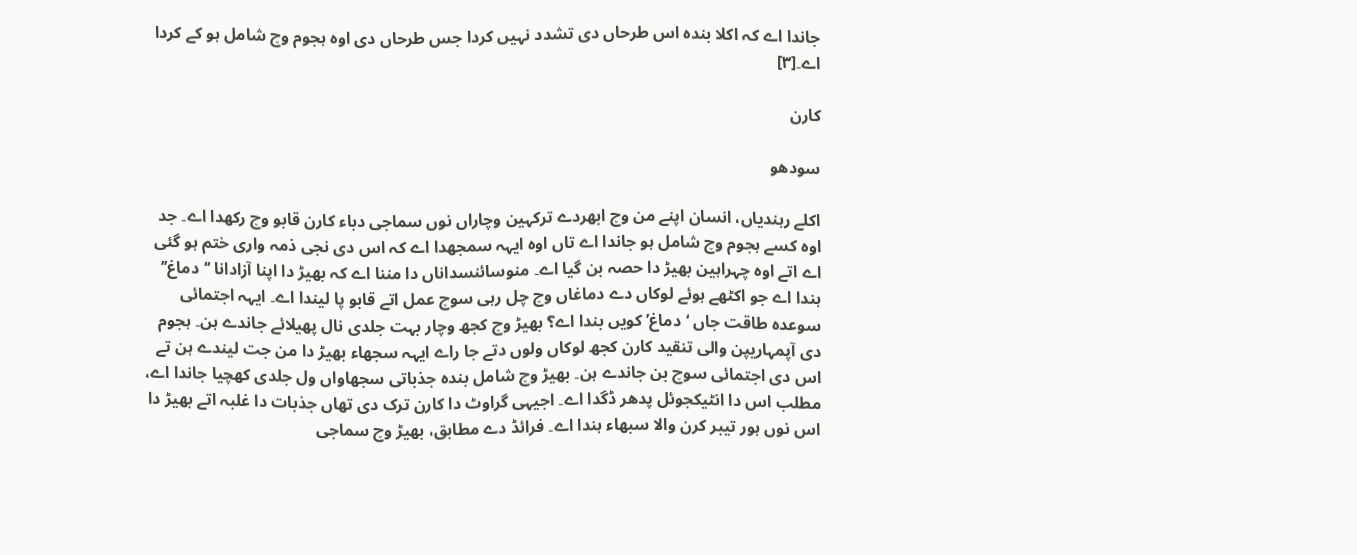جاندا اے کہ اکلا بندہ اس طرحاں دی تشدد نہیں کردا جس طرحاں دی اوہ ہجوم وچ شامل ہو کے کردا اے۔[۳]

کارن

سودھو

اکلے رہندیاں، انسان اپنے من وچ ابھردے ترکہین وچاراں نوں سماجی دباء کارن قابو وچ رکھدا اے۔ جد اوہ کسے ہجوم وچ شامل ہو جاندا اے تاں اوہ ایہہ سمجھدا اے کہ اس دی نجی ذمہ واری ختم ہو گئی اے اتے اوہ چہراہین بھیڑ دا حصہ بن گیا اے۔ منوسائنسداناں دا مننا اے کہ بھیڑ دا اپنا آزادانا ‘‘دماغ’’ ہندا اے جو اکٹھے ہوئے لوکاں دے دماغاں وچ چل رہی سوچ عمل اتے قابو پا لیندا اے۔ ایہہ اجتمائی سوعدہ طاقت جاں ‘دماغ’ کویں بندا اے؟ بھیڑ وچ کجھ وچار بہت جلدی نال پھیلائے جاندے ہن۔ ہجوم دی آپمہاریپن والی تنقید کارن کجھ لوکاں ولوں دتے جا راے ایہہ سجھاء بھیڑ دا من جت لیندے ہن تے اس دی اجتمائی سوچ بن جاندے ہن۔ بھیڑ وچ شامل بندہ جذباتی سجھاواں ول جلدی کھچیا جاندا اے، مطلب اس دا انٹیکجوئل پدھر ڈگدا اے۔ اجیہی گراوٹ دا کارن ترک دی تھاں جذبات دا غلبہ اتے بھیڑ دا اس نوں ہور تیبر کرن والا سبھاء ہندا اے۔ فرائڈ دے مطابق، بھیڑ وچ سماجی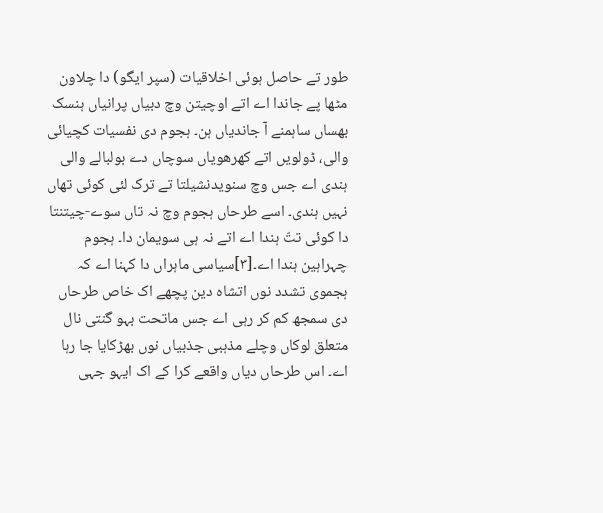طور تے حاصل ہوئی اخلاقیات (سپر ایگو) دا چلاون مٹھا پے جاندا اے اتے اوچیتن وچ دبیاں پرانیاں ہنسک بھساں ساہمنے آ جاندیاں ہن۔ ہجوم دی نفسیات کچیائی والی، ڈولویں اتے کھرھویاں سوچاں دے بولبالے والی ہندی اے جس وچ سنویدنشیلتا تے ترک لئی کوئی تھاں نہیں ہندی۔ اسے طرحاں ہجوم وچ نہ تاں سوے-چیتنتا دا کوئی تتّ ہندا اے اتے نہ ہی سویمان دا۔ ہجوم چہراہین ہندا اے۔[۳]سیاسی ماہراں دا کہنا اے کہ ہجموی تشدد نوں اتشاہ دین پچھے اک خاص طرحاں دی سمجھ کم کر رہی اے جس ماتحت بہو گنتی نال متعلق لوکاں وچلے مذہبی جذبیاں نوں بھڑکایا جا رہا اے۔ اس طرحاں دیاں واقعے کرا کے اک ایہو جہی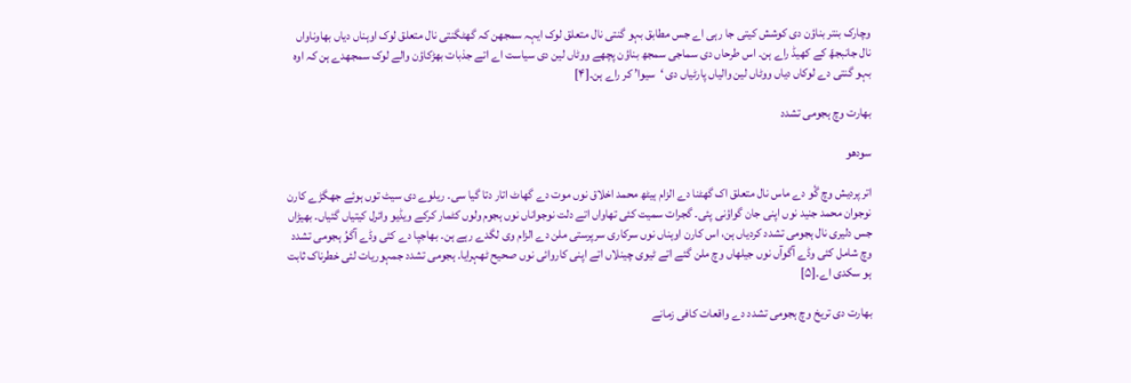وچارک بنتر بناؤن دی کوشش کیتی جا رہی اے جس مطابق بہو گنتی نال متعلق لوک ایہہ سمجھن کہ گھٹگنتی نال متعلق لوک اوہناں دیاں بھاوناواں نال جانبجھّ کے کھیڈ راے ہن۔ اس طرحاں دی سماجی سمجھ بناؤن پچھے ووٹاں لین دی سیاست اے اتے جذبات بھڑکاؤن والے لوک سمجھدے ہن کہ اوہ بہو گنتی دے لوکاں دیاں ووٹاں لین والیاں پارٹیاں دی ‘سیوا’ کر راے ہن۔[۴]

بھارت وچ ہجومی تشدد

سودھو

اتر پردیش وچ گٔو دے ماس نال متعلق اک گھٹنا دے الزام ہیٹھ محمد اخلاق نوں موت دے گھاٹ اتار دتا گیا سی۔ ریلوے دی سیٹ توں ہوئے جھگڑے کارن نوجوان محمد جنید نوں اپنی جان گواؤنی پئی۔ گجرات سمیت کئی تھاواں اتے دلت نوجواناں نوں ہجوم ولوں کٹمار کرکے ویڈیو وائرل کیتیاں گئیاں۔ بھیڑاں جس دلیری نال ہجومی تشدد کردیاں ہن، اس کارن اوہناں نوں سرکاری سرپرستی ملن دے الزام وی لگدے رہے ہن۔ بھاجپا دے کئی وڈے آگوُ ہجومی تشدد وچ شامل کئی وڈے آگوآں نوں جیلھاں وچ ملن گئے اتے ٹیوی چینلاں اتے اپنی کاروائی نوں صحیح ٹھہرایا۔ ہجومی تشدد جمہوریات لئی خطرناک ثابت ہو سکدی اے۔[۵]

بھارت دی تریخ وچ ہجومی تشدد دے واقعات کافی زمانے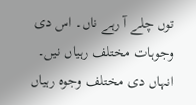توں چلے آ رہے ناں۔ اس دی وجوہات مختلف رہیاں نيں۔ انہاں دی مختلف وجوہ رہیاں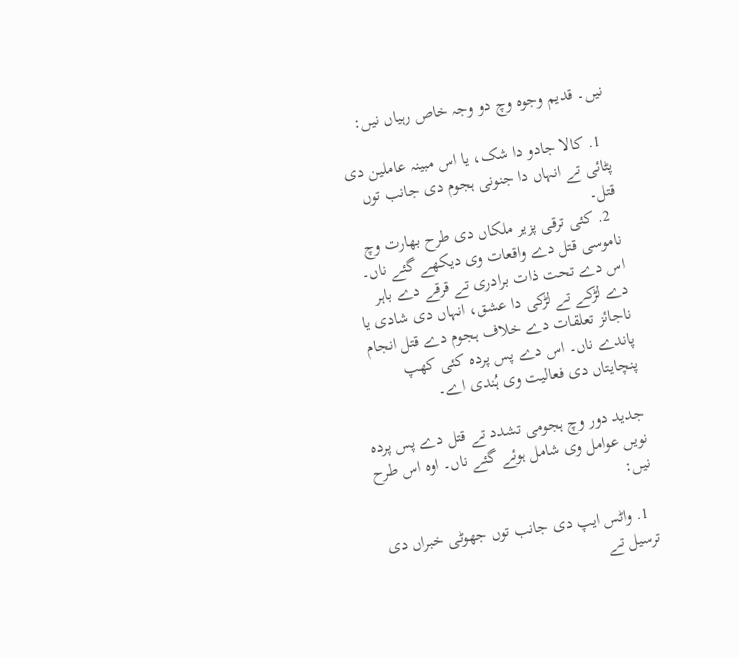نيں۔ قدیم وجوہ وچ دو وجہ خاص رہیاں نيں:

  1. کالا جادو دا شک، یا اس مبینہ عاملین دی پٹائی تے انہاں دا جنونی ہجوم دی جانب توں قتل۔
  2. کئی ترقی پزیر ملکاں دی طرح بھارت وچ ناموسی قتل دے واقعات وی دیکھے گئے ناں۔ اس دے تحت ذات برادری تے قرقے دے باہر دے لڑکے تے لڑکی دا عشق، انہاں دی شادی یا ناجائز تعلقات دے خلاف ہجوم دے قتل انجام پاندے ناں۔ اس دے پس پردہ کئی کھپ پنچایتاں دی فعالیت وی ہُندی اے۔

جدید دور وچ ہجومی تشدد تے قتل دے پس پردہ نويں عوامل وی شامل ہوئے گئے ناں۔ اوہ اس طرح نيں:

  1. واٹس ایپ دی جانب توں جھوٹی خبراں دی ترسیل تے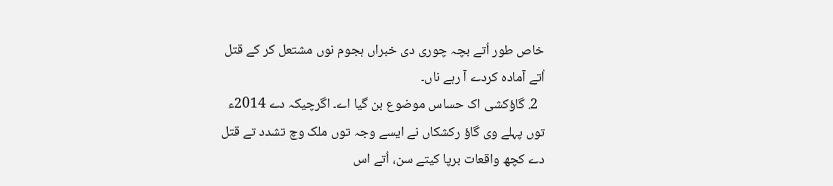خاص طور اُتے بچہ چوری دی خبراں ہجوم نوں مشتعل کر کے قتل اُتے آمادہ کردے آ رہے ناں۔
  2. گاؤکشی اک حساس موضوع بن گیا اے۔ اگرچیکہ دے 2014ء توں پہلے وی گاؤ رکشکاں نے ايسے وجہ توں ملک وچ تشدد تے قتل دے کچھ واقعات برپا کیتے سن، اُتے اس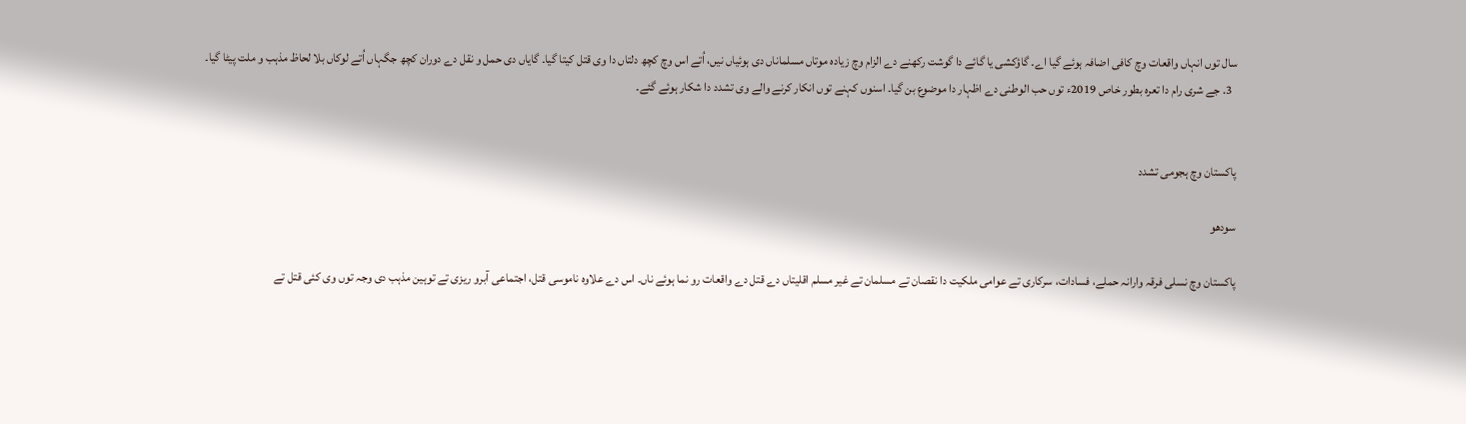سال توں انہاں واقعات وچ کافی اضافہ ہوئے گیا اے۔ گاؤکشی یا گائے دا گوشت رکھنے دے الزام وچ زیادہ موتاں مسلماناں دی ہوئیاں نيں، اُتے اس وچ کچھ دلتاں دا وی قتل کیتا گیا۔ گایاں دی حمل و نقل دے دوران کچھ جگہاں اُتے لوکاں بلا لحاظ مذہب و ملت پیٹا گیا۔
  3. جے شری رام دا تعرہ بطور خاص 2019ء توں حب الوطنی دے اظہار دا موضوع بن گیا۔ اسنوں کہنے توں انکار کرنے والے وی تشدد دا شکار ہوئے گئے۔


پاکستان وچ ہجومی تشدد

سودھو

پاکستان وچ نسلی فرقہ وارانہ حملے، فسادات، سرکاری تے عوامی ملکیت دا نقصان تے مسلمان تے غیر مسلم اقلیتاں دے قتل دے واقعات رو نما ہوئے ناں۔ اس دے علاوہ ناموسی قتل، اجتماعی آبرو ریزی تے توہین مذہب دی وجہ توں وی کئی قتل تے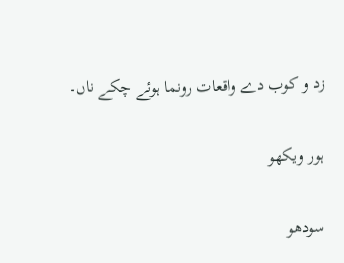زد و کوب دے واقعات رونما ہوئے چکے ناں۔

ہور ویکھو

سودھو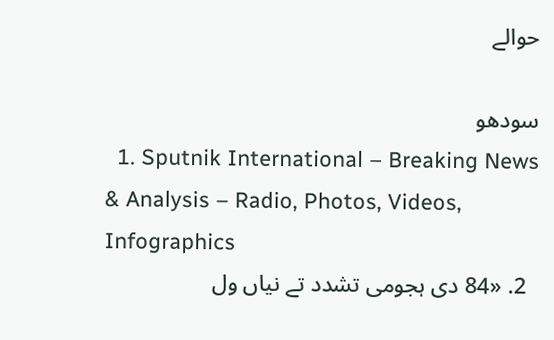حوالے

سودھو
  1. Sputnik International – Breaking News & Analysis – Radio, Photos, Videos, Infographics
  2. «84 دی ہجومی تشدد تے نیاں ول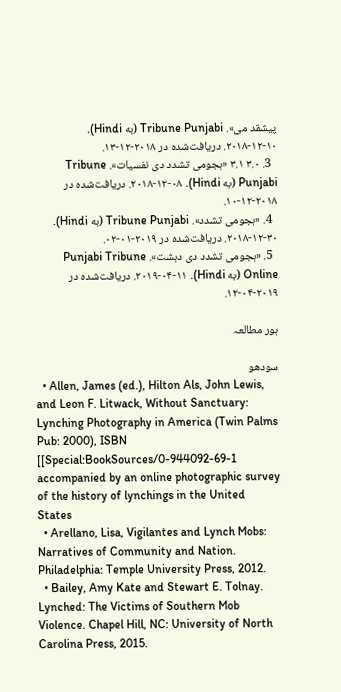پیشقد می». Tribune Punjabi (به Hindi). ۲۰۱۸-۱۲-۱۰. دریافت‌شده در ۲۰۱۸-۱۲-۱۳.
  3. ۳.۰ ۳.۱ «ہجومی تشدد دی نفسیات». Tribune Punjabi (به Hindi). ۲۰۱۸-۱۲-۰۸. دریافت‌شده در ۲۰۱۸-۱۲-۱۰.
  4. «ہجومی تشدد». Tribune Punjabi (به Hindi). ۲۰۱۸-۱۲-۳۰. دریافت‌شده در ۲۰۱۹-۰۱-۰۲.
  5. «ہجومی تشدد دی دہشت». Punjabi Tribune Online (به Hindi). ۲۰۱۹-۰۴-۱۱. دریافت‌شده در ۲۰۱۹-۰۴-۱۲.

ہور مطالعہ

سودھو
  • Allen, James (ed.), Hilton Als, John Lewis, and Leon F. Litwack, Without Sanctuary: Lynching Photography in America (Twin Palms Pub: 2000), ISBN [[Special:BookSources/0-944092-69-1 accompanied by an online photographic survey of the history of lynchings in the United States
  • Arellano, Lisa, Vigilantes and Lynch Mobs: Narratives of Community and Nation. Philadelphia: Temple University Press, 2012.
  • Bailey, Amy Kate and Stewart E. Tolnay. Lynched: The Victims of Southern Mob Violence. Chapel Hill, NC: University of North Carolina Press, 2015.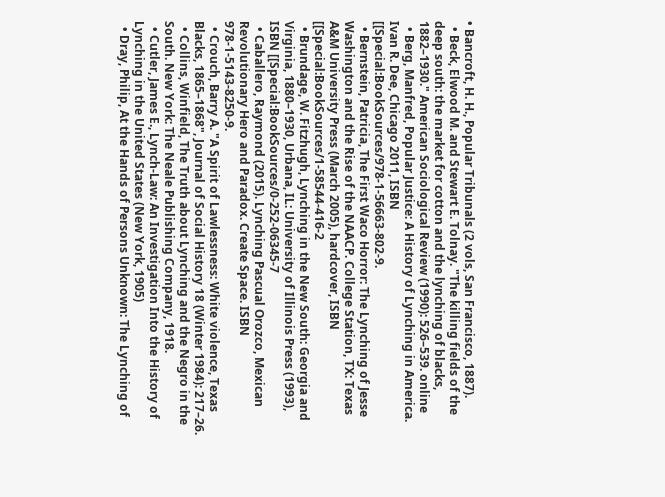• Bancroft, H. H., Popular Tribunals (2 vols, San Francisco, 1887).
  • Beck, Elwood M. and Stewart E. Tolnay. "The killing fields of the deep south: the market for cotton and the lynching of blacks, 1882–1930." American Sociological Review (1990): 526–539. online
  • Berg, Manfred, Popular Justice: A History of Lynching in America. Ivan R. Dee, Chicago 2011, ISBN [[Special:BookSources/978-1-56663-802-9.
  • Bernstein, Patricia, The First Waco Horror: The Lynching of Jesse Washington and the Rise of the NAACP. College Station, TX: Texas A&M University Press (March 2005), hardcover, ISBN [[Special:BookSources/1-58544-416-2
  • Brundage, W. Fitzhugh, Lynching in the New South: Georgia and Virginia, 1880–1930, Urbana, IL: University of Illinois Press (1993), ISBN [[Special:BookSources/0-252-06345-7
  • Caballero, Raymond (2015). Lynching Pascual Orozco, Mexican Revolutionary Hero and Paradox. Create Space. ISBN 978-1-5143-8250-9.
  • Crouch, Barry A. "A Spirit of Lawlessness: White violence, Texas Blacks, 1865–1868", Journal of Social History 18 (Winter 1984): 217–26.
  • Collins, Winfield, The Truth about Lynching and the Negro in the South. New York: The Neale Publishing Company, 1918.
  • Cutler, James E., Lynch-Law: An Investigation Into the History of Lynching in the United States (New York, 1905)
  • Dray, Philip, At the Hands of Persons Unknown: The Lynching of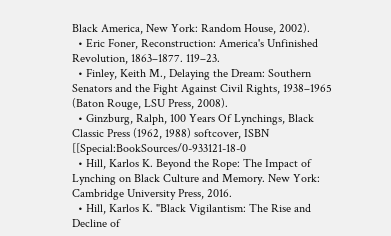Black America, New York: Random House, 2002).
  • Eric Foner, Reconstruction: America's Unfinished Revolution, 1863–1877. 119–23.
  • Finley, Keith M., Delaying the Dream: Southern Senators and the Fight Against Civil Rights, 1938–1965 (Baton Rouge, LSU Press, 2008).
  • Ginzburg, Ralph, 100 Years Of Lynchings, Black Classic Press (1962, 1988) softcover, ISBN [[Special:BookSources/0-933121-18-0
  • Hill, Karlos K. Beyond the Rope: The Impact of Lynching on Black Culture and Memory. New York: Cambridge University Press, 2016.
  • Hill, Karlos K. "Black Vigilantism: The Rise and Decline of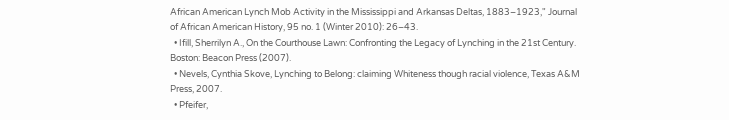African American Lynch Mob Activity in the Mississippi and Arkansas Deltas, 1883–1923," Journal of African American History, 95 no. 1 (Winter 2010): 26–43.
  • Ifill, Sherrilyn A., On the Courthouse Lawn: Confronting the Legacy of Lynching in the 21st Century. Boston: Beacon Press (2007).
  • Nevels, Cynthia Skove, Lynching to Belong: claiming Whiteness though racial violence, Texas A&M Press, 2007.
  • Pfeifer,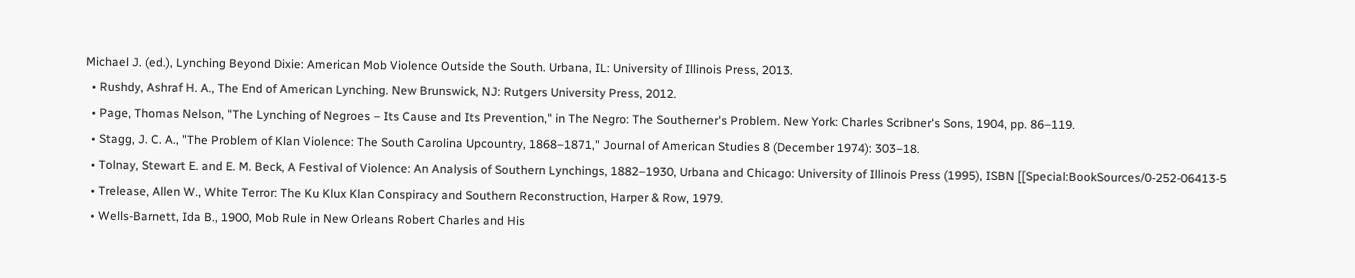Michael J. (ed.), Lynching Beyond Dixie: American Mob Violence Outside the South. Urbana, IL: University of Illinois Press, 2013.
  • Rushdy, Ashraf H. A., The End of American Lynching. New Brunswick, NJ: Rutgers University Press, 2012.
  • Page, Thomas Nelson, "The Lynching of Negroes – Its Cause and Its Prevention," in The Negro: The Southerner's Problem. New York: Charles Scribner's Sons, 1904, pp. 86–119.
  • Stagg, J. C. A., "The Problem of Klan Violence: The South Carolina Upcountry, 1868–1871," Journal of American Studies 8 (December 1974): 303–18.
  • Tolnay, Stewart E. and E. M. Beck, A Festival of Violence: An Analysis of Southern Lynchings, 1882–1930, Urbana and Chicago: University of Illinois Press (1995), ISBN [[Special:BookSources/0-252-06413-5
  • Trelease, Allen W., White Terror: The Ku Klux Klan Conspiracy and Southern Reconstruction, Harper & Row, 1979.
  • Wells-Barnett, Ida B., 1900, Mob Rule in New Orleans Robert Charles and His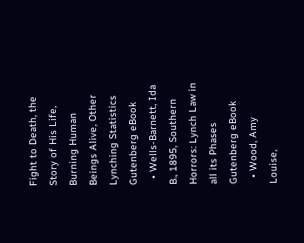Fight to Death, the Story of His Life, Burning Human Beings Alive, Other Lynching Statistics Gutenberg eBook
  • Wells-Barnett, Ida B., 1895, Southern Horrors: Lynch Law in all its Phases Gutenberg eBook
  • Wood, Amy Louise,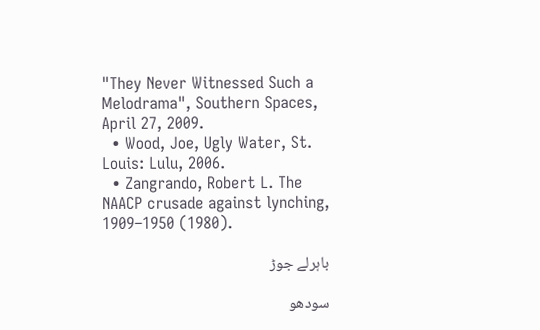"They Never Witnessed Such a Melodrama", Southern Spaces, April 27, 2009.
  • Wood, Joe, Ugly Water, St. Louis: Lulu, 2006.
  • Zangrando, Robert L. The NAACP crusade against lynching, 1909–1950 (1980).

باہرلے جوڑ

سودھو